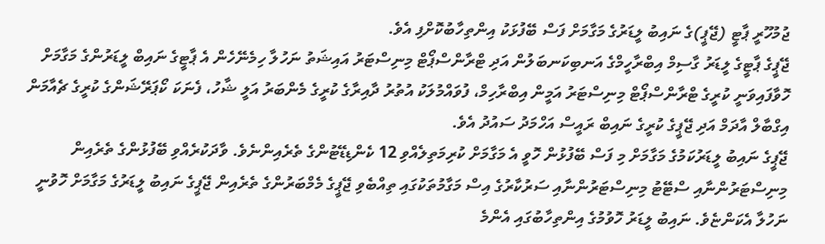ޖުމުހޫރީ ޕާޓީ (ޖޭޕީ)ގެ ނައިބު ލީޑަރުގެ މަގާމަށް ފަސް ބޭފުޅަކު އިންތިހާބުކޮށްފި އެވެ.
ޖޭޕީގެ ޕާޓީގެ ލީޑަރު ގާސިމް އިބްރާހީމްގެ އަނބިކަނބަލުން އަދި ޓްރާންސްޕޯޓް މިނިސްޓަރު އައިޝަތު ނަހުލާ ހިމެނޭހެން އެ ޕާޓީގެ ނައިބް ލީޑަރުންގެ މަގާމަށް ހޮވާފައިވަނީ ކުރީގެ ޓްރާންސްޕޯޓް މިނިސްޓަރު އަމީން އިބްރާހިމް، ފުވައްމުލަކު އުތުރު ދާއިރާގެ ކުރީގެ މެންބަރު އަލީ ޝާހު، ފެނަކަ ކޯޕަރޭޝަންގެ ކުރީގެ ޗެއާމަން އިގްބާލް އާދަމް އަދި ޖޭޕީގެ ކުރީގެ ނައިބް ރައީސް އަހްމަދު ސައުދު އެވެ.
ޖޭޕީގެ ނައިބު ލީޑަރުކަމުގެ މަގާމަށް މި ފަސް ބޭފުޅުން ހޮވީ އެ މަގާމަށް ކުރިމަތިލެއްވި 12 ކެންޑިޑޭޓުންގެ ތެރެއިންނެވެ. ވާދަކުރެއްވި ބޭފުޅުންގެ ތެރެއިން މިނިސްޓަރުންނާއި ސްޓޭޓު މިނިސްޓަރުންނާއި ސަރުކާރުގެ އިސް މަގާމުތަކުގައި ތިއްބެވި ޖޭޕީގެ މެމްބަރުންގެ ތެރެއިން ޖޭޕީގެ ނައިބު ލީޑަރުގެ މަގާމަށް ހޮވުނީ ނަހުލާ އެކަންޏެވެ. ނައިބު ލީޑަރު ހޮވުމުގެ އިންތިހާބުގައި އެންމެ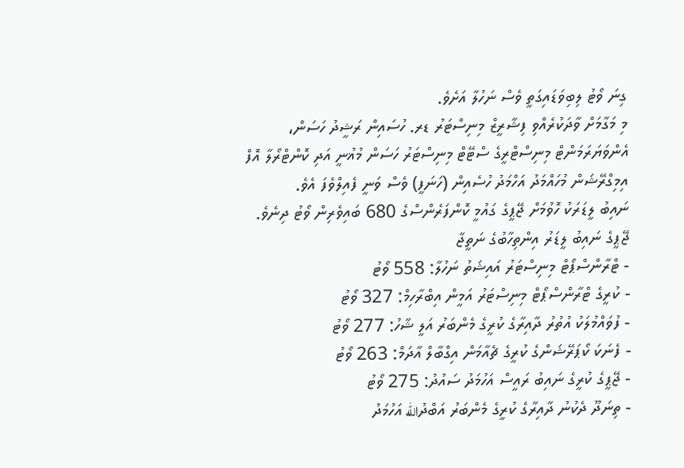ގިނަ ވޯޓު ލިބިވަޑައިގަތީ ވެސް ނަހުލާ އަށެވެ.
މި މަގާމަށް ވާދަކުރެއްވި ފިޝާރީޒް މިނިސްޓަރު ޑރ. ހުސައިން ރަޝީދު ހަސަން، އެންވަޔަރަމަންޓް މިނިސްޓްރީގެ ސްޓޭޓް މިނިސްޓަރު ހަސަން މުޣުނީ އަދި ކޮންޓްރޯލާ އޮފް އިމިގްރޭޝަން މުހައްމަދު އަހްމަދު ހުސެއިން (ހަނަފީ) ވެސް ވަނީ ފެއިލްވެފަ އެވެ.
ނައިބު ލީޑަރަކު ހޮވުމަށް ޖޭޕީގެ ގައުމީ ކޮންފަރެންސްގެ 680 ބައިވެރިން ވޯޓު ދިނެވެ.
ޖޭޕީގެ ނައިބު ލީޑަރު އިންތިހާބުގެ ނަތީޖާ
- ޓްރާންސްޕޯޓް މިނިސްޓަރު އައިޝަތު ނަހުލާ: 558 ވޯޓު
- ކުރީގެ ޓްރާންސްޕޯޓް މިނިސްޓަރު އަމީން އިބްރާހިމް: 327 ވޯޓު
- ފުވައްމުލަކު އުތުރު ދާއިރާގެ ކުރީގެ މެންބަރު އަލީ ޝާހު: 277 ވޯޓު
- ފެނަކަ ކޯޕަރޭޝަންގެ ކުރީގެ ޗެއާމަން އިގްބާލް އާދަމް: 263 ވޯޓު
- ޖޭޕީގެ ކުރީގެ ނައިބު ރައީސް އަހުމަދު ސައުދު: 275 ވޯޓު
- ތިނަދޫ ދެކުނު ދާއިރާގެ ކުރީގެ މެންބަރު އަބްދުالله އަހުމަދު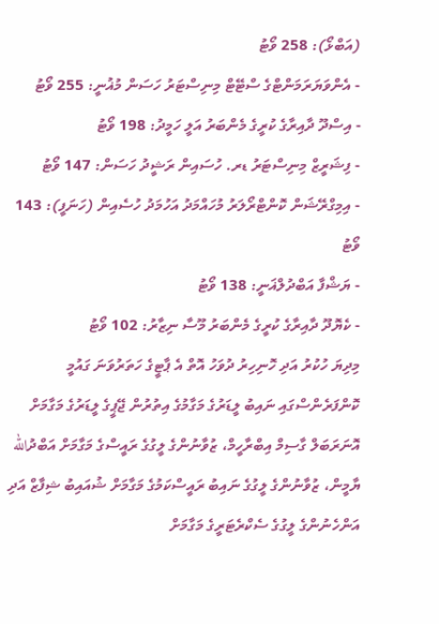(އަބްޅޯ): 258 ވޯޓު
- އެންވަޔަރަމަންޓްގެ ސްޓޭޓް މިނިސްޓަރު ހަސަން މުޣުނީ: 255 ވޯޓު
- އިސްދޫ ދާއިރާގެ ކުރީގެ މެންބަރު އަލީ ހަމީދު: 198 ވޯޓު
- ފިޝަރީޒް މިނިސްޓަރު ޑރ. ހުސައިން ރަޝީދު ހަސަން: 147 ވޯޓު
- އިމިގްރޭޝަން ކޮންޓްރޯލަރު މުހައްމަދު އަހުމަދު ހުސެއިން (ހަނަފީ): 143 ވޯޓު
- ޔަޝްފާ އަބްދުލްޣަނީ: 138 ވޯޓު
- ކެޔޮދޫ ދާއިރާގެ ކުރީގެ މެންބަރު މޫސާ ނިޒާރު: 102 ވޯޓު
މިދިޔަ ހުކުރު އަދި ހޮނިހިރު ދުވަހު އޮތް އެ ޕާޓީގެ ހަތަރުވަނަ ގައުމީ ކޮންފަރެންސްގައި ނައިބު ލީޑަރުގެ މަގާމުގެ އިތުރުން ޖޭޕީގެ ލީޑަރުގެ މަގާމަށް އޮނަރަބަލް ގާސިމް އިބްރާހީމް، ޒުވާނުންގެ ލީގުގެ ރައީސްގެ މަގާމަށް އަބްދުالله ޔާމީން، ޒުވާނުންގެ ލީގުގެ ނައިބު ރައީސްކަމުގެ މަގާމަށް ޝުއައިބު ޝިފާޒް އަދި އަންހެނުންގެ ލީގުގެ ސެކްރެޓަރީގެ މަގާމަށް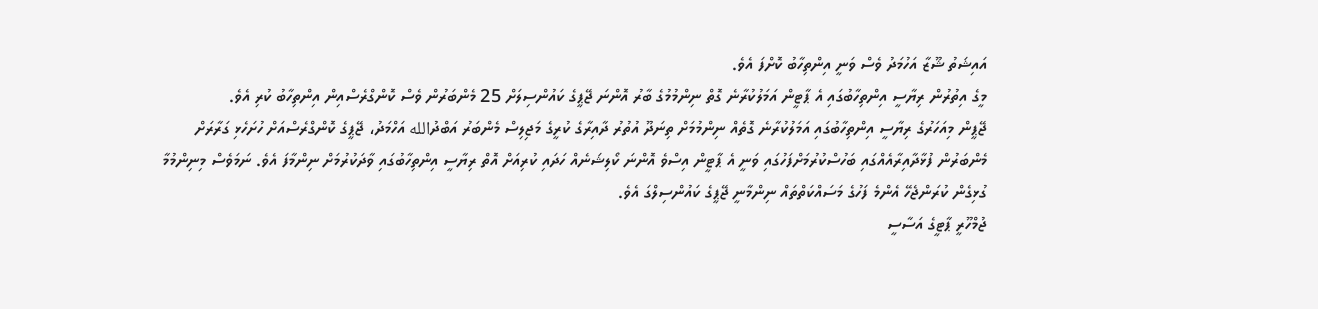އައިޝަތު ޝޫޒާ އަހުމަދު ވެސް ވަނީ އިންތިހާބު ކޮށްފަ އެވެ.
މީގެ އިތުރުން ރިޔާސީ އިންތިހާބުގައި އެ ޕާޓީން އަމަލުކުރާނެ ގޮތް ނިންމުމުގެ ބާރު އޮންނަ ޖޭޕީގެ ކައުންސިލަށް 25 މެންބަރުން ވެސް ކޮންގްރެސްއިން އިންތިހާބު ކުރި އެވެ.
ޖޭޕީން މިއަހަރުގެ ރިޔާސީ އިންތިހާބުގައި އަމަލުކުރާނެ ގޮތެއް ނިންމުމަށް ތިނަދޫ އުތުރު ދާއިރާގެ ކުރީގެ މަޖިލިސް މެންބަރު އަބްދުالله އަހްމަދު، ޖޭޕީގެ ކޮންގްރެސްއަށް ހުށަހެޅި ގަރާރަށް މެންބަރުން ފުޅާދާއިރާއެއްގައި ބަހުސްކުރުމަށްފަހުގައި ވަނީ އެ ޕާޓީން އިސްވެ އޮންނަ ކޯލިޝަނެއް ހަދައި ކުރިއަށް އޮތް ރިޔާސީ އިންތިހާބުގައި ވާދަކުރުމަށް ނިންމާފަ އެވެ. ނަމަވެސް މިނިންމުމާ ގުޅިގެން ކުރަންޖެހޭ އެންމެ ފަހުގެ މަސައްކަތްތައް ނިންމާނީ ޖޭޕީގެ ކައުންސިލްގަ އެވެ.
ޖުމްހޫރީ ޕާޓީގެ އަސާސީ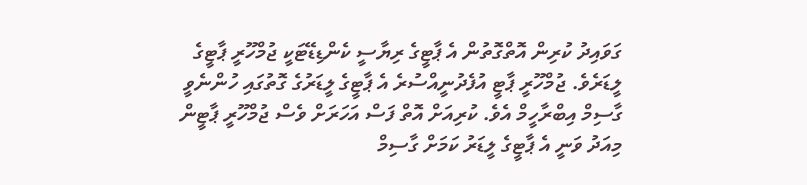ގަވައިދު ކުރިން އޮތްގޮތުން އެ ޕާޓީގެ ރިޔާސީ ކެންޑިޑޭޓަކީ ޖުމްހޫރީ ޕާޓީގެ ލީޑަރެވެ. ޖުމްހޫރީ ޕާޓީ އުފެދުނީއްސުރެ އެ ޕާޓީގެ ލީޑަރުގެ ގޮތުގައި ހުންނެވީ ގާސިމް އިބްރާހީމް އެވެ. ކުރިއަށް އޮތް ފަސް އަހަރަށް ވެސް ޖުމްހޫރީ ޕާޓީން މިއަދު ވަނީ އެ ޕާޓީގެ ލީޑަރު ކަމަށް ގާސިމް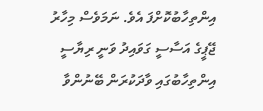އިންތިހާބުކޮށްފަ އެވެ. ނަމަވެސް މިހާރު ޖޭޕީގެ އަސާސީ ގަވައިދު ވަނީ ރިޔާސީ އިންތިހާބުގައި ވާދަކުރަން ބޭނުންވާ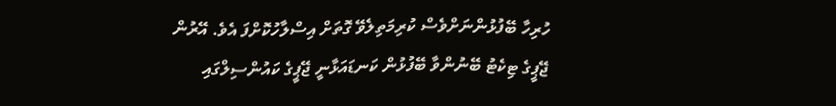ހުރިހާ ބޭފުޅުންނަށްވެސް ކުރިމަތިލެވޭ ގޮތަށް އިސްލާހުކޮށްފަ އެވެ. އޭރުން ޖޭޕީގެ ޓިކެޓު ބޭނުންވާ ބޭފުޅުން ކަނޑައަޅާނީ ޖޭޕީގެ ކައުންސިލްގައި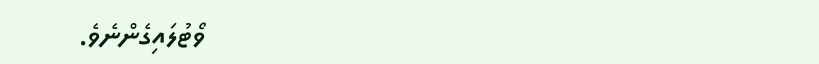ވޯޓުލައިގެންނެވެ.